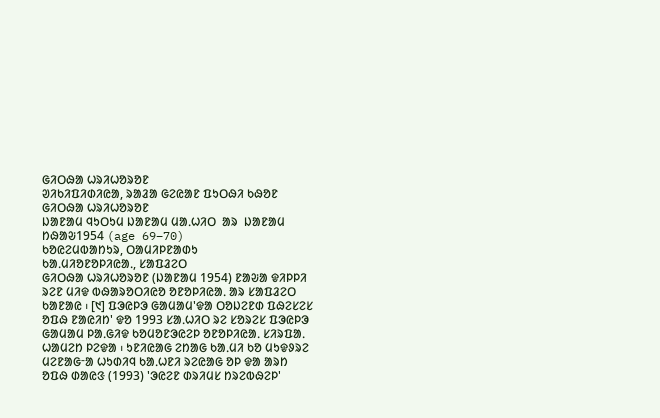ᱜᱤᱛᱷᱟ ᱦᱨᱤᱦᱚᱨᱚᱱ
ᱣᱤᱠᱤᱯᱤᱰᱤᱭᱟ, ᱨᱟᱲᱟ ᱜᱮᱭᱟᱱ ᱯᱩᱛᱷᱤ ᱠᱷᱚᱱ
ᱜᱤᱛᱷᱟ ᱦᱨᱤᱦᱚᱨᱚᱱ
ᱡᱟᱱᱟᱢ ᱧᱩᱛᱩᱢ ᱡᱟᱱᱟᱢ ᱢᱟᱹᱦᱤᱛ  ᱟᱨ  ᱡᱟᱱᱟᱢ ᱴᱷᱟᱶ1954 (age 69–70)
ᱠᱚᱭᱮᱢᱵᱟᱴᱩᱨ, ᱛᱟᱢᱤᱞᱱᱟᱰᱩ
ᱠᱟᱹᱢᱤᱚᱱᱚᱞᱤᱭᱟᱹ, ᱥᱟᱯᱲᱮᱛ
ᱜᱤᱛᱷᱟ ᱦᱨᱤᱦᱚᱨᱚᱱ (ᱡᱟᱱᱟᱢ 1954) ᱱᱟᱶᱟ ᱫᱤᱞᱞᱤ ᱨᱮᱱ ᱢᱤᱫ ᱵᱷᱟᱨᱚᱛᱤᱭᱚ ᱚᱱᱚᱞᱤᱭᱟᱹ ᱟᱨ ᱥᱟᱯᱲᱮᱛ ᱠᱟᱱᱟᱭ ᱾ [᱑] ᱯᱳᱭᱞᱳ ᱜᱟᱢᱟᱢ'ᱫᱟ ᱛᱚᱡᱮᱱᱰ ᱯᱷᱮᱥᱮᱥ ᱚᱯᱷ ᱱᱟᱭᱤᱴ' ᱫᱚ 1993 ᱥᱟᱹᱦᱤᱛ ᱨᱮ ᱥᱚᱨᱮᱥ ᱯᱳᱭᱞᱳ ᱜᱟᱢᱟᱢ ᱞᱟᱹᱜᱤᱫ ᱠᱚᱢᱚᱱᱳᱭᱮᱞ ᱚᱱᱚᱞᱤᱭᱟᱹ ᱥᱤᱨᱯᱟᱹ ᱦᱟᱢᱮᱴ ᱞᱮᱫᱟ ᱾ ᱩᱱᱤᱭᱟᱜ ᱮᱴᱟᱜ ᱠᱟᱹᱢᱤ ᱠᱚ ᱢᱩᱫᱽᱨᱮ ᱢᱮᱱᱟᱜᱼᱟ ᱦᱩᱰᱤᱧ ᱠᱟᱹᱦᱱᱤ ᱨᱮᱭᱟᱜ ᱚᱞ ᱫᱟ ᱟᱨᱴ ᱚᱯᱷ ᱰᱟᱭᱝ (1993) 'ᱳᱭᱮᱱ ᱰᱨᱤᱢᱥ ᱴᱨᱮᱵᱷᱮᱞ'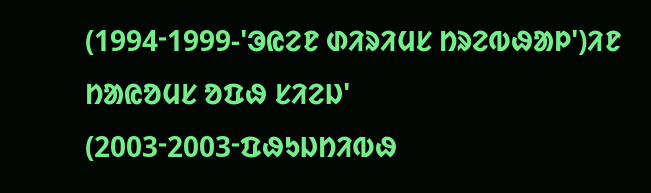(1994ᱼ1999-'ᱳᱭᱮᱱ ᱰᱤᱨᱤᱢᱥ ᱴᱨᱮᱵᱷᱟᱞ')ᱤᱱ ᱴᱟᱭᱚᱢᱥ ᱚᱯᱷ ᱥᱤᱮᱡ' (2003ᱼ2003ᱼᱯᱷᱩᱡᱴᱤᱵᱷ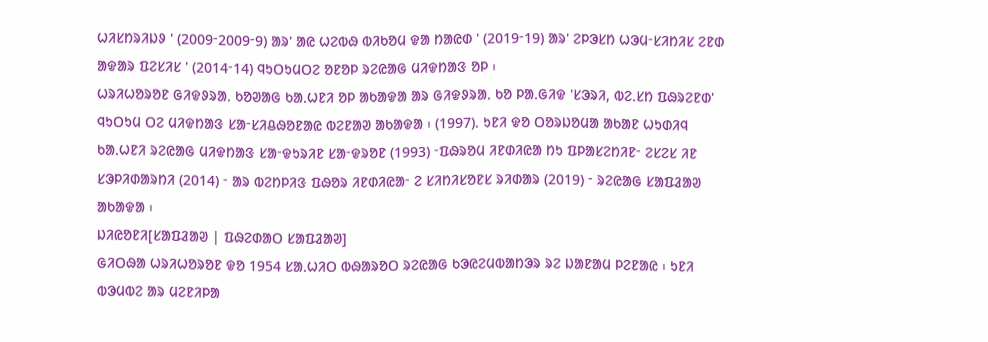ᱦᱤᱥᱴᱨᱤᱡᱽ ' (2009ᱼ2009ᱼ9) ᱟᱨ' ᱟᱭ ᱦᱮᱵᱷ ᱵᱤᱠᱚᱢ ᱫᱟ ᱴᱟᱭᱰ ' (2019ᱼ19) ᱟᱨ' ᱮᱞᱳᱥᱴ ᱦᱳᱢᱼᱥᱤᱴᱤᱥ ᱮᱱᱰ ᱟᱫᱟᱨ ᱯᱮᱥᱤᱥ ' (2014ᱼ14) ᱧᱩᱛᱩᱢᱛᱮ ᱚᱱᱚᱞ ᱨᱮᱭᱟᱜ ᱢᱤᱫᱴᱟᱝ ᱚᱞ ᱾
ᱦᱨᱤᱦᱚᱨᱚᱱ ᱜᱤᱫᱽᱨᱟᱹ ᱠᱚᱣᱟᱜ ᱠᱟᱹᱦᱱᱤ ᱚᱞ ᱟᱠᱟᱫᱟ ᱟᱨ ᱜᱤᱫᱽᱨᱟᱹ ᱠᱚ ᱞᱟᱹᱜᱤᱫ 'ᱥᱳᱨᱤ, ᱵᱮᱹᱥᱴ ᱯᱷᱨᱮᱱᱰ' ᱧᱩᱛᱩᱢ ᱛᱮ ᱢᱤᱫᱴᱟᱝ ᱥᱟᱼᱥᱤᱪᱷᱚᱱᱟᱭ ᱵᱮᱱᱟᱣ ᱟᱠᱟᱫᱟ ᱾ (1997). ᱩᱱᱤ ᱫᱚ ᱛᱚᱨᱡᱚᱢᱟ ᱟᱠᱟᱱ ᱦᱩᱰᱤᱧ ᱠᱟᱹᱦᱱᱤ ᱨᱮᱭᱟᱜ ᱢᱤᱫᱴᱟᱝ ᱥᱟᱼᱫᱩᱨᱤᱱ ᱥᱟᱼᱫᱨᱚᱱ (1993) ᱼᱯᱷᱨᱚᱢ ᱤᱱᱰᱤᱭᱟ ᱴᱩ ᱯᱞᱟᱥᱮᱴᱤᱱᱼ ᱮᱥᱮᱥ ᱤᱱ ᱥᱳᱞᱤᱰᱟᱨᱴᱤ (2014) ᱼ ᱟᱨ ᱵᱮᱴᱞᱤᱝ ᱯᱷᱚᱨ ᱤᱱᱰᱤᱭᱟᱼ ᱮ ᱥᱤᱴᱤᱥᱚᱱᱥ ᱨᱤᱰᱟᱨ (2019) ᱼ ᱨᱮᱭᱟᱜ ᱥᱟᱯᱲᱟᱣ ᱟᱠᱟᱫᱟ ᱾
ᱡᱤᱭᱚᱱᱤ[ᱥᱟᱯᱲᱟᱣ | ᱯᱷᱮᱰᱟᱛ ᱥᱟᱯᱲᱟᱣ]
ᱜᱤᱛᱷᱟ ᱦᱨᱤᱦᱚᱨᱚᱱ ᱫᱚ 1954 ᱥᱟᱹᱦᱤᱛ ᱵᱷᱟᱨᱚᱛ ᱨᱮᱭᱟᱜ ᱠᱳᱭᱮᱢᱵᱟᱴᱳᱨ ᱨᱮ ᱡᱟᱱᱟᱢ ᱞᱮᱱᱟᱭ ᱾ ᱩᱱᱤ ᱵᱳᱢᱵᱮ ᱟᱨ ᱢᱮᱱᱤᱞᱟ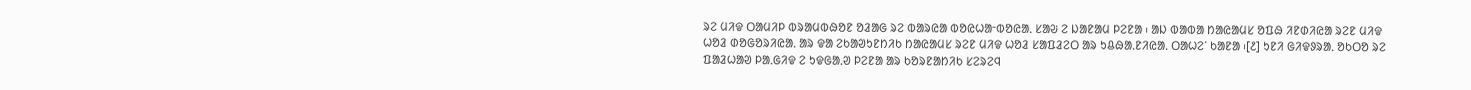ᱨᱮ ᱢᱤᱫ ᱛᱟᱢᱤᱞ ᱵᱨᱟᱢᱵᱷᱚᱱ ᱚᱲᱟᱜ ᱨᱮ ᱵᱟᱨᱭᱟ ᱵᱚᱭᱦᱟᱼᱵᱚᱭᱟᱹ ᱥᱟᱶ ᱮ ᱡᱟᱱᱟᱢ ᱞᱮᱱᱟ ᱾ ᱟᱡ ᱵᱟᱵᱟ ᱴᱟᱭᱟᱢᱥ ᱚᱯᱷ ᱤᱱᱰᱤᱭᱟ ᱨᱮᱱ ᱢᱤᱫ ᱦᱚᱲ ᱰᱚᱜᱚᱨᱤᱭᱟᱹ ᱟᱨ ᱫᱟ ᱮᱠᱟᱣᱩᱱᱴᱤᱠ ᱴᱟᱭᱟᱢᱥ ᱨᱮᱱ ᱢᱤᱫ ᱦᱚᱲ ᱥᱟᱯᱲᱮᱛ ᱟᱨ ᱩᱪᱷᱟᱹᱱᱤᱭᱟᱹ ᱛᱟᱦᱮᱸ ᱠᱟᱱᱟ ᱾[᱒] ᱩᱱᱤ ᱜᱤᱫᱽᱨᱟᱹ ᱚᱠᱛᱚ ᱨᱮ ᱯᱟᱲᱦᱟᱣ ᱞᱟᱹᱜᱤᱫ ᱮ ᱩᱫᱜᱟᱹᱣ ᱞᱮᱱᱟ ᱟᱨ ᱠᱚᱨᱱᱟᱴᱤᱠ ᱥᱮᱨᱮᱧ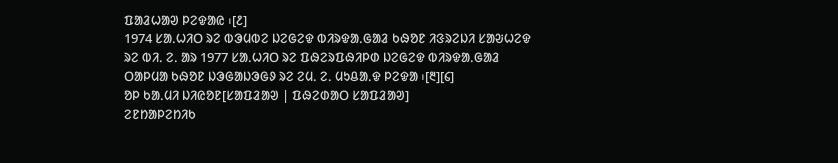ᱯᱟᱲᱦᱟᱣ ᱞᱮᱫᱟᱭ ᱾[᱒]
1974 ᱥᱟᱹᱦᱤᱛ ᱨᱮ ᱵᱳᱢᱵᱮ ᱡᱮᱜᱮᱫ ᱵᱤᱨᱫᱟᱹᱜᱟᱲ ᱠᱷᱚᱱ ᱤᱝᱨᱮᱡᱤ ᱥᱟᱶᱦᱮᱫ ᱨᱮ ᱵᱤᱹ ᱮᱹ ᱟᱨ 1977 ᱥᱟᱹᱦᱤᱛ ᱨᱮ ᱯᱷᱮᱨᱯᱷᱤᱞᱰ ᱡᱮᱜᱮᱫ ᱵᱤᱨᱫᱟᱹᱜᱟᱲ ᱛᱟᱞᱢᱟ ᱠᱷᱚᱱ ᱡᱳᱜᱟᱡᱳᱜᱽ ᱨᱮ ᱮᱢᱹ ᱮᱹ ᱢᱩᱪᱟᱹᱫ ᱞᱮᱫᱟ ᱾[᱓][᱔]
ᱚᱞ ᱠᱟᱹᱢᱤ ᱡᱤᱭᱚᱱ[ᱥᱟᱯᱲᱟᱣ | ᱯᱷᱮᱰᱟᱛ ᱥᱟᱯᱲᱟᱣ]
ᱮᱱᱴᱟᱞᱮᱴᱤᱠ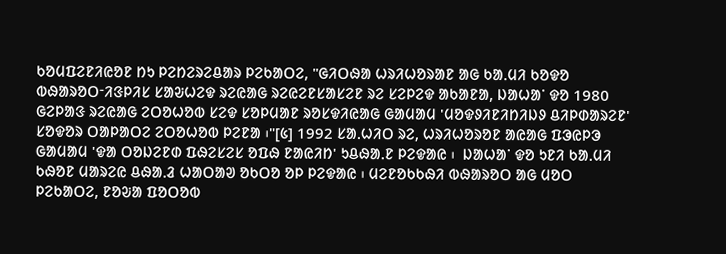ᱠᱚᱢᱯᱮᱱᱤᱭᱚᱱ ᱴᱩ ᱞᱮᱴᱮᱨᱮᱪᱟᱨ ᱞᱮᱠᱟᱛᱮ, "ᱜᱤᱛᱷᱟ ᱦᱨᱤᱦᱚᱨᱟᱱ ᱟᱜ ᱠᱟᱹᱢᱤ ᱠᱚᱫᱚ ᱵᱷᱟᱨᱚᱛᱼᱤᱝᱞᱤᱥ ᱥᱟᱶᱦᱮᱫ ᱨᱮᱭᱟᱜ ᱨᱮᱭᱮᱱᱥᱟᱥᱮᱱ ᱨᱮ ᱥᱮᱞᱮᱫ ᱟᱠᱟᱱᱟ, ᱡᱟᱦᱟᱸ ᱫᱚ 1980 ᱜᱮᱞᱟᱝ ᱨᱮᱭᱟᱜ ᱮᱛᱚᱦᱚᱵ ᱥᱮᱫ ᱥᱚᱞᱢᱟᱱ ᱨᱚᱥᱫᱤᱭᱟᱜ ᱜᱟᱢᱟᱢ 'ᱢᱚᱫᱽᱤᱱᱤᱴᱤᱡᱽ ᱪᱤᱞᱰᱟᱨᱮᱱ' ᱥᱚᱫᱚᱨ ᱛᱟᱞᱟᱛᱮ ᱮᱛᱚᱦᱚᱵ ᱞᱮᱱᱟ ᱾"[᱕] 1992 ᱥᱟᱹᱦᱤᱛ ᱨᱮ, ᱦᱨᱤᱦᱚᱨᱚᱱ ᱟᱭᱟᱜ ᱯᱳᱭᱞᱳ ᱜᱟᱢᱟᱢ 'ᱫᱟ ᱛᱚᱡᱮᱱᱰ ᱯᱷᱮᱥᱮᱥ ᱚᱯᱷ ᱱᱟᱭᱤᱴ' ᱩᱪᱷᱟᱹᱱ ᱞᱮᱫᱟᱭ ᱾  ᱡᱟᱦᱟᱸ ᱫᱚ ᱩᱱᱤ ᱠᱟᱹᱢᱤ ᱠᱷᱚᱱ ᱢᱟᱨᱮᱭ ᱪᱷᱟᱹᱲ ᱦᱟᱛᱟᱣ ᱚᱠᱛᱚ ᱚᱞ ᱞᱮᱫᱟᱭ ᱾ ᱢᱮᱱᱚᱠᱠᱷᱤ ᱵᱷᱟᱨᱚᱛ ᱟᱜ ᱢᱚᱛ ᱞᱮᱠᱟᱛᱮ, ᱱᱚᱶᱟ ᱯᱚᱛᱚᱵ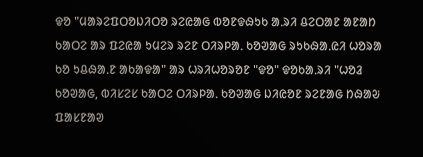ᱫᱚ "ᱢᱟᱨᱮᱯᱛᱚᱡᱤᱛᱚ ᱨᱮᱭᱟᱜ ᱵᱚᱱᱫᱷᱩᱠ ᱟᱹᱨᱤ ᱪᱮᱛᱟᱱ ᱟᱱᱟᱴ ᱠᱟᱛᱮ ᱟᱨ ᱯᱮᱭᱟ ᱩᱢᱮᱨ ᱨᱮᱱ ᱛᱤᱨᱞᱟᱹ ᱠᱚᱣᱟᱜ ᱨᱩᱠᱷᱟᱹᱭᱤ ᱦᱚᱨᱟ ᱠᱚ ᱩᱪᱷᱟᱹᱱ ᱟᱠᱟᱫᱟ" ᱟᱨ ᱦᱨᱤᱦᱚᱨᱚᱱ "ᱫᱚ" ᱫᱚᱠᱟᱹᱨᱤ "ᱦᱚᱲ ᱠᱚᱣᱟᱜ, ᱵᱤᱥᱮᱥ ᱠᱟᱛᱮ ᱛᱤᱨᱞᱟᱹ ᱠᱚᱣᱟᱜ ᱡᱤᱭᱚᱱ ᱨᱮᱱᱟᱜ ᱴᱷᱟᱶ ᱯᱟᱥᱱᱟᱣ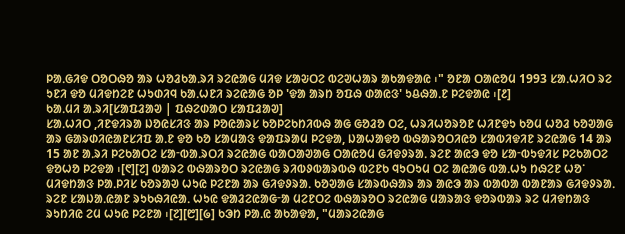ᱞᱟᱹᱜᱤᱫ ᱛᱚᱛᱷᱚ ᱟᱨ ᱦᱚᱲᱠᱟᱹᱨᱤ ᱨᱮᱭᱟᱜ ᱢᱤᱫ ᱥᱟᱶᱛᱮ ᱵᱮᱣᱦᱟᱨ ᱟᱠᱟᱫᱟᱭ ᱾" ᱚᱱᱟ ᱛᱟᱭᱚᱢ 1993 ᱥᱟᱹᱦᱤᱛ ᱨᱮ ᱩᱱᱤ ᱫᱚ ᱢᱤᱫᱴᱮᱱ ᱦᱩᱰᱤᱧ ᱠᱟᱹᱦᱱᱤ ᱨᱮᱭᱟᱜ ᱚᱞ 'ᱫᱟ ᱟᱨᱴ ᱚᱯᱷ ᱰᱟᱭᱝ' ᱩᱪᱷᱟᱹᱱ ᱞᱮᱫᱟᱭ ᱾[᱒]
ᱠᱟᱹᱢᱤ ᱟᱹᱨᱤ[ᱥᱟᱯᱲᱟᱣ | ᱯᱷᱮᱰᱟᱛ ᱥᱟᱯᱲᱟᱣ]
ᱥᱟᱹᱦᱤᱛ ,ᱤᱱᱫᱤᱨᱟ ᱡᱚᱭᱥᱤᱝ ᱟᱨ ᱞᱚᱭᱟᱨᱥ ᱠᱚᱞᱮᱠᱴᱤᱵᱷ ᱟᱜ ᱜᱚᱲᱚ ᱛᱮ, ᱦᱨᱤᱦᱚᱨᱚᱱ ᱦᱤᱱᱫᱩ ᱠᱚᱢ ᱦᱚᱲ ᱠᱚᱣᱟᱜ ᱟᱨ ᱜᱟᱨᱰᱤᱭᱟᱱᱥᱤᱯ ᱟᱹᱱ ᱫᱚ ᱠᱚ ᱥᱟᱢᱟᱝ ᱫᱟᱯᱨᱟᱢ ᱞᱮᱫᱟ, ᱡᱟᱦᱟᱫᱚ ᱵᱷᱟᱨᱚᱛᱤᱭᱚ ᱥᱟᱵᱤᱫᱤᱱ ᱨᱮᱭᱟᱜ 14 ᱟᱨ 15 ᱟᱱ ᱟᱹᱨᱤ ᱞᱮᱠᱟᱛᱮ ᱥᱟᱼᱵᱟᱹᱨᱛᱤ ᱨᱮᱭᱟᱜ ᱵᱟᱛᱟᱣᱟᱜ ᱛᱟᱭᱚᱢ ᱜᱤᱫᱽᱨᱟᱹ ᱨᱮᱱ ᱟᱭᱳ ᱫᱚ ᱥᱟᱼᱵᱩᱫᱤᱥ ᱞᱮᱠᱟᱛᱮ ᱫᱚᱦᱚ ᱞᱮᱫᱟ ᱾[᱖][᱗] ᱵᱟᱨᱮ ᱵᱷᱟᱨᱚᱛ ᱨᱮᱭᱟᱜ ᱨᱤᱵᱽᱵᱟᱨᱵᱷ ᱵᱮᱱᱠ ᱧᱩᱛᱩᱢ ᱛᱮ ᱟᱭᱟᱜ ᱵᱟᱹᱦᱩ ᱴᱷᱮᱱ ᱦᱚᱸ ᱢᱤᱫᱴᱟᱝ ᱞᱟᱹᱞᱤᱥ ᱠᱚᱨᱟᱣ ᱦᱩᱭ ᱞᱮᱱᱟ ᱟᱨ ᱜᱤᱫᱽᱨᱟᱹ ᱠᱚᱣᱟᱜ ᱥᱟᱨᱵᱷᱟᱨ ᱟᱨ ᱟᱭᱳ ᱟᱨ ᱵᱟᱵᱟ ᱵᱟᱱᱟᱨ ᱜᱤᱫᱽᱨᱟᱹ ᱨᱮᱱ ᱥᱟᱡᱟᱹᱭᱟᱱ ᱨᱩᱠᱷᱤᱭᱟᱹ ᱦᱩᱭ ᱫᱟᱲᱮᱭᱟᱜᱼᱟ ᱢᱮᱱᱛᱮ ᱵᱷᱟᱨᱚᱛ ᱨᱮᱭᱟᱜ ᱢᱟᱨᱟᱝ ᱫᱚᱨᱵᱟᱨ ᱨᱮ ᱢᱤᱫᱴᱟᱝ ᱨᱩᱴᱤᱭ ᱮᱢ ᱦᱩᱭ ᱞᱮᱱᱟ ᱾[᱗][᱘][᱙] ᱠᱳᱴ ᱞᱟᱹᱭ ᱟᱠᱟᱫᱟ, "ᱢᱟᱨᱮᱭᱟᱜ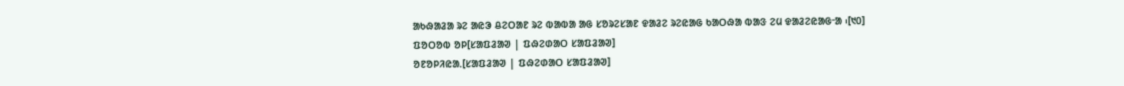ᱟᱠᱷᱟᱲᱟ ᱨᱮ ᱟᱭᱳ ᱪᱮᱛᱟᱱ ᱨᱮ ᱵᱟᱵᱟ ᱟᱜ ᱥᱚᱨᱮᱥᱟᱱ ᱫᱟᱲᱮ ᱨᱮᱭᱟᱜ ᱠᱟᱛᱷᱟ ᱵᱟᱝ ᱮᱢ ᱫᱟᱲᱮᱭᱟᱜᱼᱟ ᱾[᱑᱐]
ᱯᱚᱛᱚᱵ ᱚᱞ[ᱥᱟᱯᱲᱟᱣ | ᱯᱷᱮᱰᱟᱛ ᱥᱟᱯᱲᱟᱣ]
ᱚᱱᱚᱞᱤᱭᱟᱹ[ᱥᱟᱯᱲᱟᱣ | ᱯᱷᱮᱰᱟᱛ ᱥᱟᱯᱲᱟᱣ]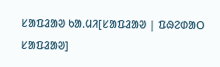ᱥᱟᱯᱲᱟᱣ ᱠᱟᱹᱢᱤ[ᱥᱟᱯᱲᱟᱣ | ᱯᱷᱮᱰᱟᱛ ᱥᱟᱯᱲᱟᱣ]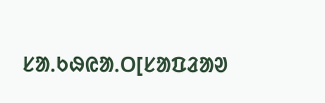ᱥᱟᱹᱠᱷᱭᱟᱹᱛ[ᱥᱟᱯᱲᱟᱣ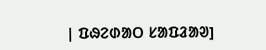| ᱯᱷᱮᱰᱟᱛ ᱥᱟᱯᱲᱟᱣ]